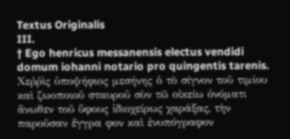Textus Originalis
III.
† Ego henricus messanensis electus vendidi domum iohanni notario pro quingentis tarenis. Χεῤῥὶς ὑποψήφιος μεσήνης ὁ τὸ σίγνον τοῦ τιμίου καὶ ζωοποιοῦ σταυροῦ σὺν τῶ οἰκείω ὀνόματι ἄνωθεν τοῦ ὕφους ἰδιοχείρως χαράξας, τὴν παροῦσαν ἔγγρα φον καὶ ἐνυπόγραφον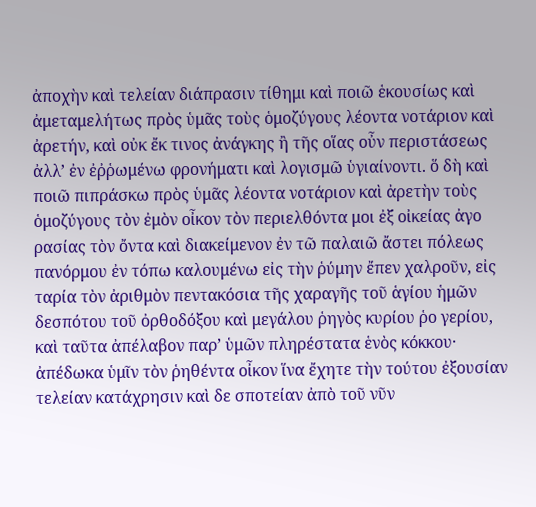ἀποχὴν καὶ τελείαν διάπρασιν τίθημι καὶ ποιῶ ἑκουσίως καὶ ἀμεταμελήτως πρὸς ὑμᾶς τοὺς ὁμοζύγους λέοντα νοτάριον καὶ ἀρετήν, καὶ οὐκ ἔκ τινος ἀνάγκης ἢ τῆς οἵας οὖν περιστάσεως ἀλλʼ ἐν ἐῤῥωμένω φρονήματι καὶ λογισμῶ ὑγιαίνοντι. ὅ δὴ καὶ ποιῶ πιπράσκω πρὸς ὑμᾶς λέοντα νοτάριον καὶ ἀρετὴν τοὺς ὁμοζύγους τὸν ἐμὸν οἶκον τὸν περιελθόντα μοι ἐξ οἰκείας ἀγο ρασίας τὸν ὄντα καὶ διακείμενον ἐν τῶ παλαιῶ ἄστει πόλεως πανόρμου ἐν τόπω καλουμένω εἰς τὴν ῥύμην ἔπεν χαλροῦν, εἰς ταρία τὸν ἀριθμὸν πεντακόσια τῆς χαραγῆς τοῦ ἁγίου ἡμῶν δεσπότου τοῦ ὀρθοδόξου καὶ μεγάλου ῥηγὸς κυρίου ῥο γερίου, καὶ ταῦτα ἀπέλαβον παρʼ ὑμῶν πληρέστατα ἑνὸς κόκκου· ἀπέδωκα ὑμῖν τὸν ῥηθέντα οἶκον ἵνα ἔχητε τὴν τούτου ἐξουσίαν τελείαν κατάχρησιν καὶ δε σποτείαν ἀπὸ τοῦ νῦν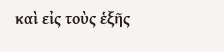καὶ εἰς τοὺς ἑξῆς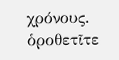χρόνους. ὁροθετῖτε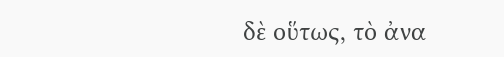δὲ οὕτως, τὸ ἀνα